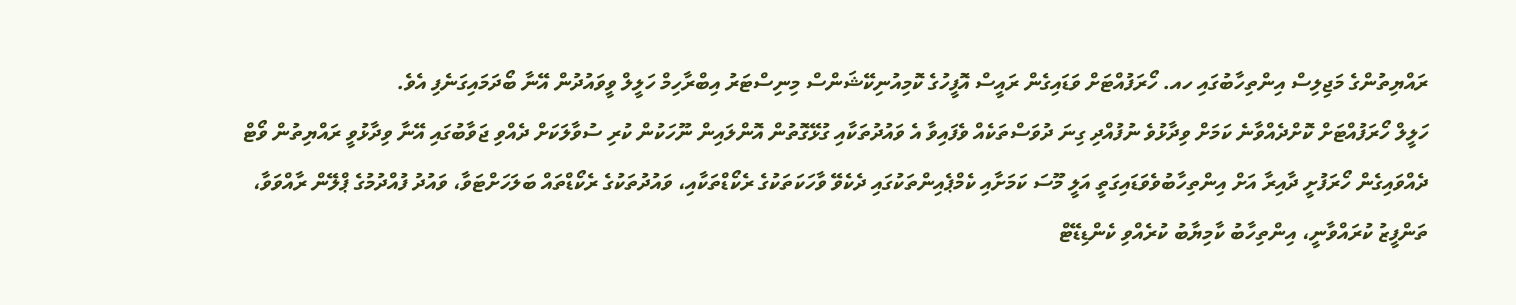ރައްޔިތުންގެ މަޖިލިސް އިންތިހާބުގައި ހއ. ހޯރަފުއްޓަށް ވަޑައިގެން ރައީސް އޮފީހުގެ ކޮމިއުނިކޭޝަންސް މިނިސްޓަރު އިބްރާހިމް ހަލީލް ވީވައުދުން އޭނާ ބޯދަމައިގަނެފި އެވެ.
ހަލީލް ހޯރަފުއްޓަށް ކޮށްދެއްވާނެ ކަމަށް ވިދާޅުވެ ނުފުއްދި ގިނަ ދުވަސްތަކެއް ވެފައިވާ އެ ވައުދުތަކާއި ގުޅޭގޮތުން އޮންލައިން ނޫހަކުން ކުރި ސުވާލަކަށް ދެއްވި ޖަވާބުގައި އޭނާ ވިދާޅުވީ ރައްޔިތުން ވޯޓް ދެއްވައިގެން ހޯރަފުށީ ދާއިރާ އަށް އިންތިހާބުވެވަޑައިގަތީ އަލީ މޫސަ ކަމަށާއި ކެމްޕެއިންތަކުގައި ދެކެވޭ ވާހަކަތަކުގެ ރެކޯޑްތަކާއި، ވައުދުތަކުގެ ރެކޯޑްތައް ބަލަހަށްޓަވާ، ވައުދު ފުއްދުމުގެ ޕްލޭން ރާއްވަވާ، ތަންފީޒު ކުރައްވާނީ، އިންތިހާބު ކާމިޔާބު ކުރެއްވި ކެންޑިޑޭޓް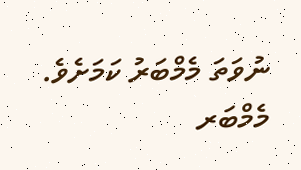ނުވަތަ މެމްބަރު ކަމަށެވެ.
މެމްބަރ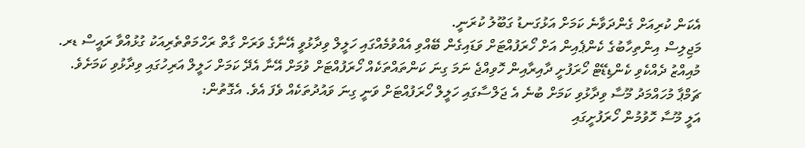އެކަން ކުރިއަށް ގެންދަވާނެ ކަމަށް އަޅުގަނޑު ގަބޫލު ކުރަނީ.
މަޖިލިސް އިންތިހާބުގެ ކެންޕެއިން އަށް ހޯރަފުއްޓަށް ވަޑައިގެން ބޭއްވި އެއްވުމެއްގައި ހަލީލް ވިދާޅުވީ އޭނާގެ ވަރަށް ގާތް ރަހްމަތްތެރިއަކު ގުޅުއްވާ ރައީސް ޑރ. މުއިއްޒު ދެއްކެވި ކެންޑިޑޭޓް ހޯރަފުށީ ދާއިރާއިން ހޮވިއްޖެ ނަމަ ގިނަ ކަންތައްތަކެއް ހޯރަފުއްޓަށް ވުމަށް އޭނާ އެދޭ ކަމަށް ހަލީލް އަރިހުގައި ވިދާޅުވި ކަމަށެވެ.
ޗަމްޕާ މުހައްމަދު މޫސާ ވިދާޅުވި ކަމަށް ބުނެ އެ ޖަލްސާގައި ހަލީލް ހޯރަފުއްޓަށް ވަނީ ގިނަ ވައުދުތަކެއް ވެފަ އެވެ. އެގޮތުން:
އަލީ މޫސާ ހޮވުމުން ހޯރަފުށީގައި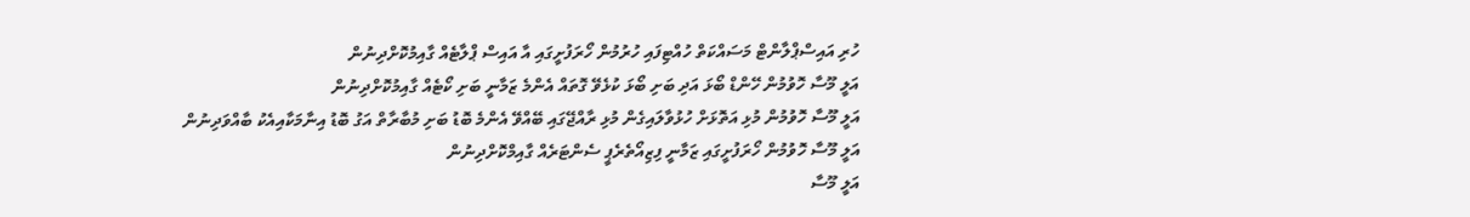ހުރި އައިސްޕްލާންޓް މަސައްކަތް ހުއްޓިފައި ހުރުމުން ހޯރަފުށީގައި އާ އައިސް ޕްލާޓެއް ގާއިމުކޮށްދިނުން
އަލީ މޫސާ ހޮވުމުން ހޭންޑް ބޯޅަ އަދި ބަށި ބޯޅަ ކުޅެވޭ ގޮތައް އެންމެ ޒަމާނީ ބަށި ކޯޓެއް ގާއިމުކޮށްދިނުން
އަލީ މޫސާ ހޮވުމުން މުޅި އަތޮޅަށް ހުޅުވާލައިގެން މުޅި ރާއްޖޭގައި ބޭއްވޭ އެންމެ ބޮޑު ބަށި މުބާރާތް އަގު ބޮޑު އިނާމަކާއިއެކު ބާއްވަދިނުން
އަލީ މޫސާ ހޮވުމުން ހޯރަފުށީގައި ޒަމާނީ ފިޒިއޯތެރެޕީ ސެންޓަރެއް ގާއިމްކޮށްދިނުން
އަލީ މޫސާ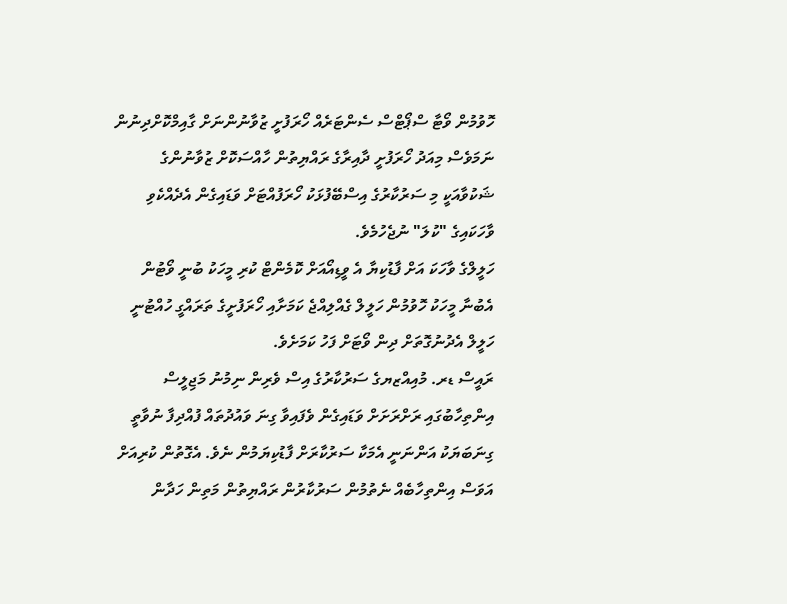ހޮވުމުން ވޯޓާ ސްޕޯޓްސް ސެންޓަރެއް ހޯރަފުށީ ޒުވާނުންނަށް ގާއިމްކޮށްދިނުން
ނަމަވެސް މިއަދު ހޯރަފުށީ ދާއިރާގެ ރައްޔިތުން ހާއްސަކޮށް ޒުވާނުންގެ ޝަކުވާއަކީ މި ސަރުކާރުގެ އިސްބޭފުޅަކު ހޯރަފުއްޓަށް ވަޑައިގެން އެދެއްކެވި ވާހަކައިގެ "ކުލަ" ނުޖެހުމެވެ.
ހަލީލްގެ ވާހަކަ އަށް ފާޑުކިޔާ އެ ވީޑިއޯއަށް ކޮމެންޓް ކުރި މީހަކު ބުނީ ވޯޓުން އެބުނާ މީހަކު ހޮވުމުން ހަލީލް ގެއްލިއްޖެ ކަމަށާއި ހޯރަފުށީގެ ތަރައްގީ ހުއްޓުނީ ހަލީލް އެދުނުގޮތަށް ދިން ވޯޓަށް ފަހު ކަމަށެވެ.
ރައީސް ޑރ. މުއިއްޒޔގެ ސަރުކާރުގެ އިސް ވެރިން ނިމުނު މަޖިލީސް އިންތިހާބުގައި ރަށްރަށަށް ވަޑައިގެން ވެފައިވާ ގިނަ ވައުދުތައް ފުއްދިފާ ނުވާތީ ގިނަބަޔަކު އަންނަނީ އެމަކާ ސަރުކާރަށް ފާޑުކިޔަމުން ނެވެ. އެގޮތުން ކުރިއަށް އަވަސް އިންތިހާބެއް ނެތުމުން ސަރުކާރުން ރައްޔިތުން މަތިން ހަދާން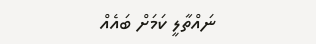ނައްތާލީ ކަމަށް ބައެއް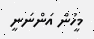މީހުން އަންނަނީ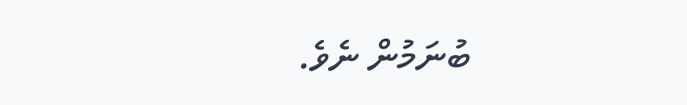ބުނަމުން ނެވެ.